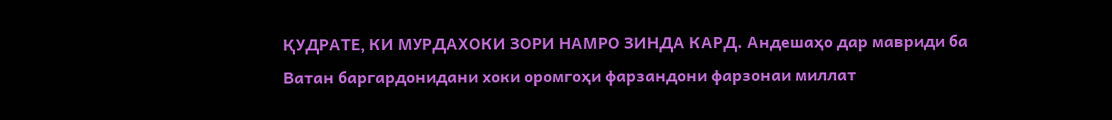ҚУДРАТЕ, КИ МУРДАХОКИ ЗОРИ НАМРО ЗИНДА КАРД. Андешаҳо дар мавриди ба Ватан баргардонидани хоки оромгоҳи фарзандони фарзонаи миллат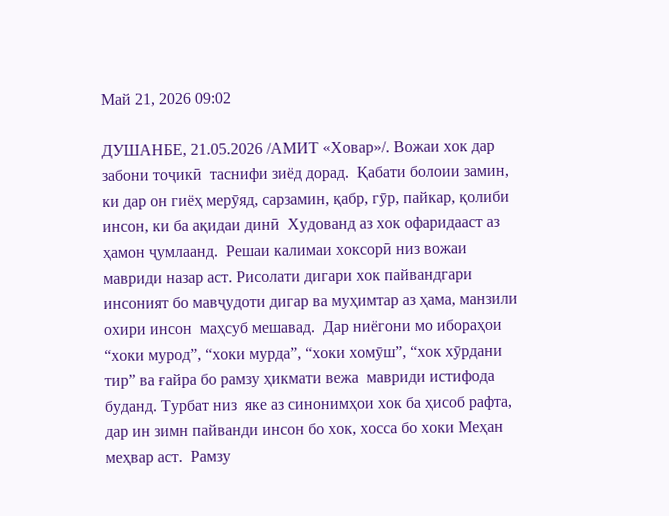Май 21, 2026 09:02

ДУШАНБЕ, 21.05.2026 /АМИТ «Ховар»/. Вожаи хок дар забони тоҷикӣ  таснифи зиёд дорад.  Қабати болоии замин, ки дар он гиёҳ мерӯяд, сарзамин, қабр, гӯр, пайкар, қолиби инсон, ки ба ақидаи динӣ  Худованд аз хок офаридааст аз ҳамон ҷумлаанд.  Решаи калимаи хоксорӣ низ вожаи мавриди назар аст. Рисолати дигари хок пайвандгари инсоният бо мавҷудоти дигар ва муҳимтар аз ҳама, манзили охири инсон  маҳсуб мешавад.  Дар ниёгони мо ибораҳои “хоки мурод”, “хоки мурда”, “хоки хомӯш”, “хок хӯрдани тир” ва ғайра бо рамзу ҳикмати вежа  мавриди истифода буданд. Турбат низ  яке аз синонимҳои хок ба ҳисоб рафта, дар ин зимн пайванди инсон бо хок, хосса бо хоки Меҳан меҳвар аст.  Рамзу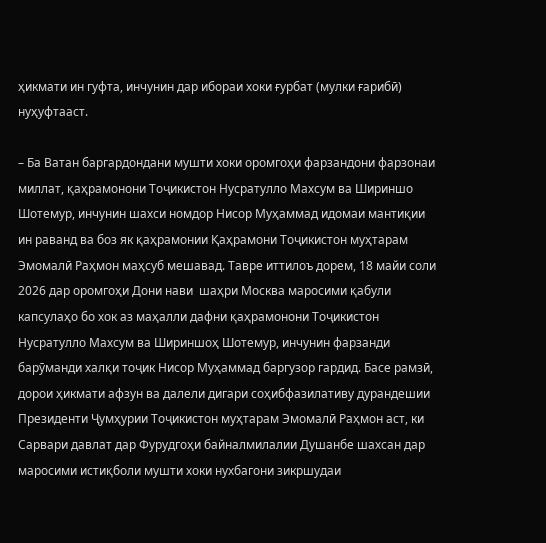ҳикмати ин гуфта, инчунин дар ибораи хоки ғурбат (мулки ғарибӣ)  нуҳуфтааст.

– Ба Ватан баргардондани мушти хоки оромгоҳи фарзандони фарзонаи миллат, қаҳрамонони Тоҷикистон Нусратулло Махсум ва Шириншо Шотемур, инчунин шахси номдор Нисор Муҳаммад идомаи мантиқии ин раванд ва боз як қаҳрамонии Қаҳрамони Тоҷикистон муҳтарам Эмомалӣ Раҳмон маҳсуб мешавад. Тавре иттилоъ дорем, 18 майи соли 2026 дар оромгоҳи Дони нави  шаҳри Москва маросими қабули капсулаҳо бо хок аз маҳалли дафни қаҳрамонони Тоҷикистон Нусратулло Махсум ва Шириншоҳ Шотемур, инчунин фарзанди барӯманди халқи тоҷик Нисор Муҳаммад баргузор гардид. Басе рамзӣ, дорои ҳикмати афзун ва далели дигари соҳибфазилативу дурандешии Президенти Ҷумҳурии Тоҷикистон муҳтарам Эмомалӣ Раҳмон аст, ки Сарвари давлат дар Фурудгоҳи байналмилалии Душанбе шахсан дар маросими истиқболи мушти хоки нухбагони зикршудаи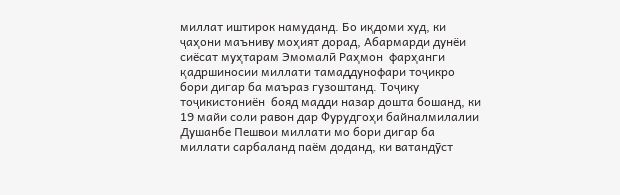миллат иштирок намуданд. Бо иқдоми худ, ки ҷаҳони маъниву моҳият дорад, Абармарди дунёи сиёсат муҳтарам Эмомалӣ Раҳмон  фарҳанги қадршиносии миллати тамаддунофари тоҷикро бори дигар ба маъраз гузоштанд. Тоҷику тоҷикистониён  бояд мадди назар дошта бошанд, ки 19 майи соли равон дар Фурудгоҳи байналмилалии Душанбе Пешвои миллати мо бори дигар ба миллати сарбаланд паём доданд, ки ватандӯст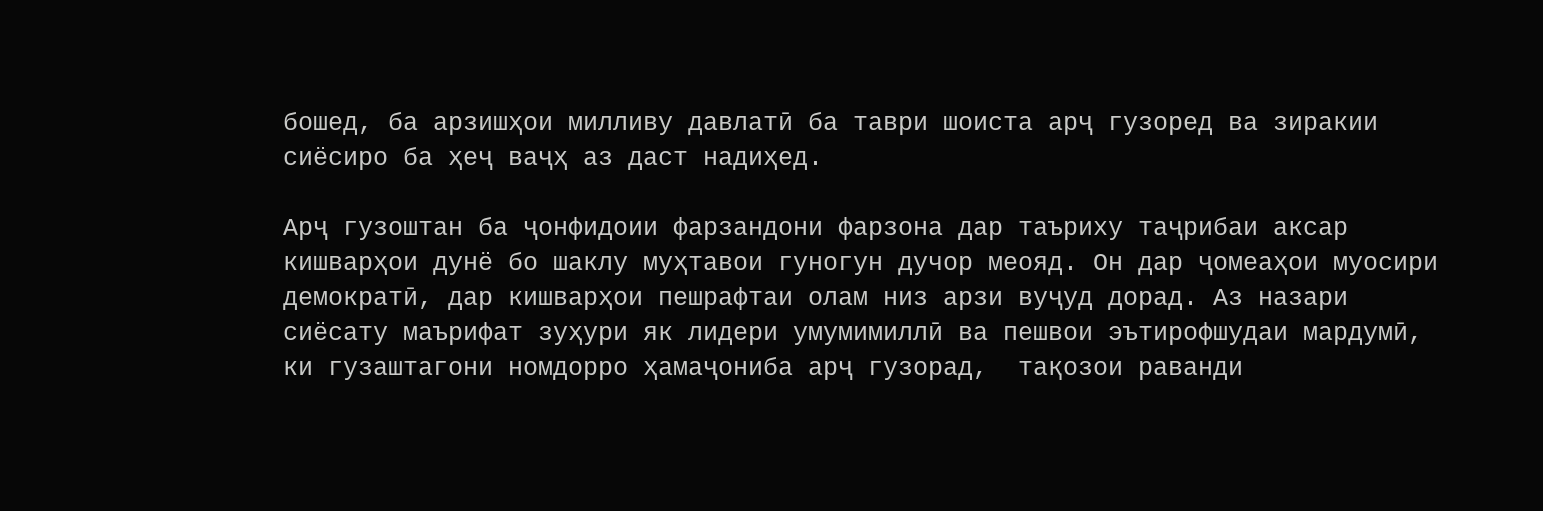бошед, ба арзишҳои милливу давлатӣ ба таври шоиста арҷ гузоред ва зиракии сиёсиро ба ҳеҷ ваҷҳ аз даст надиҳед.

Арҷ гузоштан ба ҷонфидоии фарзандони фарзона дар таъриху таҷрибаи аксар кишварҳои дунё бо шаклу муҳтавои гуногун дучор меояд. Он дар ҷомеаҳои муосири демократӣ, дар кишварҳои пешрафтаи олам низ арзи вуҷуд дорад. Аз назари сиёсату маърифат зуҳури як лидери умумимиллӣ ва пешвои эътирофшудаи мардумӣ, ки гузаштагони номдорро ҳамаҷониба арҷ гузорад,  тақозои раванди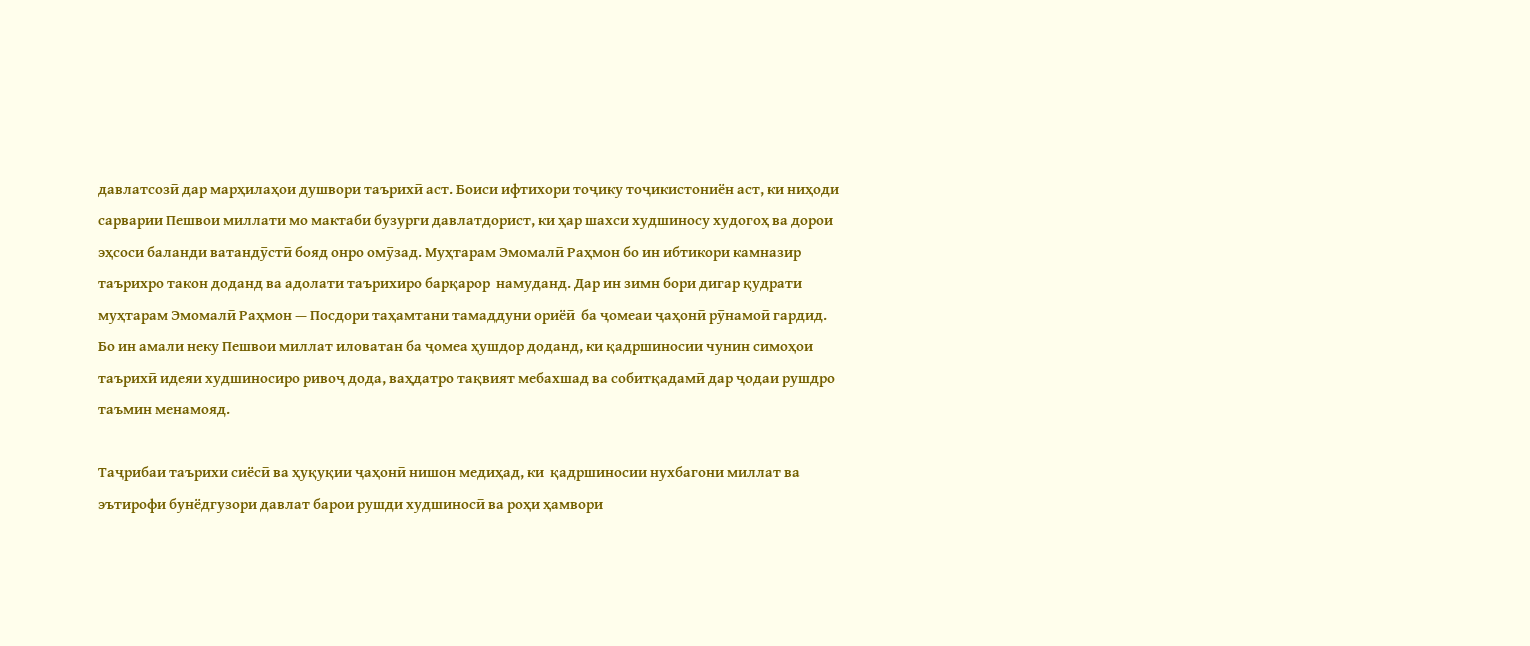давлатсозӣ дар марҳилаҳои душвори таърихӣ аст. Боиси ифтихори тоҷику тоҷикистониён аст, ки ниҳоди сарварии Пешвои миллати мо мактаби бузурги давлатдорист, ки ҳар шахси худшиносу худогоҳ ва дорои эҳсоси баланди ватандӯстӣ бояд онро омӯзад. Муҳтарам Эмомалӣ Раҳмон бо ин ибтикори камназир таърихро такон доданд ва адолати таърихиро барқарор  намуданд. Дар ин зимн бори дигар қудрати муҳтарам Эмомалӣ Раҳмон — Посдори таҳамтани тамаддуни ориёӣ  ба ҷомеаи ҷаҳонӣ рӯнамоӣ гардид. Бо ин амали неку Пешвои миллат иловатан ба ҷомеа ҳушдор доданд, ки қадршиносии чунин симоҳои таърихӣ идеяи худшиносиро ривоҷ дода, ваҳдатро тақвият мебахшад ва собитқадамӣ дар ҷодаи рушдро таъмин менамояд.

Таҷрибаи таърихи сиёсӣ ва ҳуқуқии ҷаҳонӣ нишон медиҳад, ки  қадршиносии нухбагони миллат ва эътирофи бунёдгузори давлат барои рушди худшиносӣ ва роҳи ҳамвори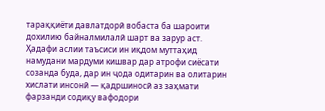тараққиёти давлатдорӣ вобаста ба шароити дохилию байналмилалӣ шарт ва зарур аст. Ҳадафи аслии таъсиси ин иқдом муттаҳид намудани мардуми кишвар дар атрофи сиёсати созанда буда, дар ин ҷода одитарин ва олитарин хислати инсонӣ — қадршиносӣ аз заҳмати фарзанди содиқу вафодори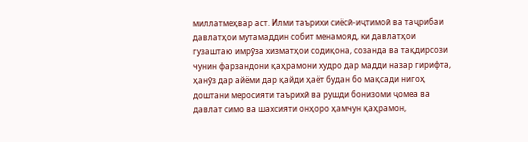миллатмеҳвар аст. Илми таърихи сиёсӣ-иҷтимоӣ ва таҷрибаи давлатҳои мутамаддин собит менамояд, ки давлатҳои гузаштаю имрӯза хизматҳои содиқона, созанда ва тақдирсози чунин фарзандони қаҳрамони худро дар мадди назар гирифта, ҳанӯз дар айёми дар қайди ҳаёт будан бо мақсади нигоҳ доштани меросияти таърихӣ ва рушди бонизоми ҷомеа ва давлат симо ва шахсияти онҳоро ҳамчун қаҳрамон,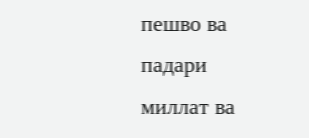пешво ва падари миллат ва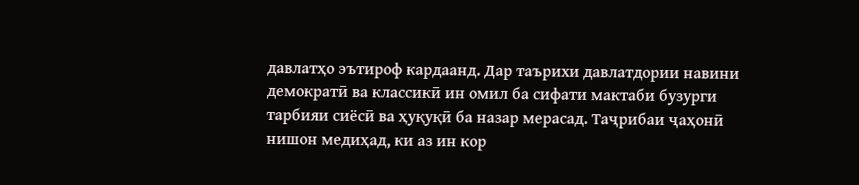давлатҳо эътироф кардаанд. Дар таърихи давлатдории навини демократӣ ва классикӣ ин омил ба сифати мактаби бузурги тарбияи сиёсӣ ва ҳуқуқӣ ба назар мерасад. Таҷрибаи ҷаҳонӣ нишон медиҳад, ки аз ин кор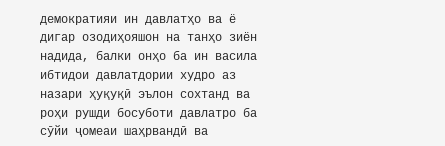демократияи ин давлатҳо ва ё дигар озодиҳояшон на танҳо зиён надида, балки онҳо ба ин васила ибтидои давлатдории худро аз назари ҳуқуқӣ эълон сохтанд ва роҳи рушди босуботи давлатро ба сӯйи ҷомеаи шаҳрвандӣ ва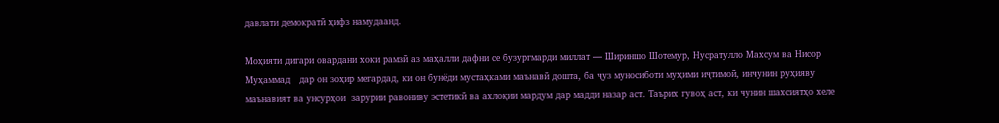давлати демократӣ ҳифз намудаанд.

Моҳияти дигари овардани хоки рамзӣ аз маҳалли дафни се бузургмарди миллат — Шириншо Шотемур, Нусратулло Махсум ва Нисор Муҳаммад   дар он зоҳир мегардад, ки он бунёди мустаҳками маънавӣ дошта, ба ҷуз муносиботи муҳими иҷтимоӣ, инчунин руҳияву маънавият ва унсурҳои  зарурии равониву эстетикӣ ва ахлоқии мардум дар мадди назар аст. Таърих гувоҳ аст, ки чунин шахсиятҳо хеле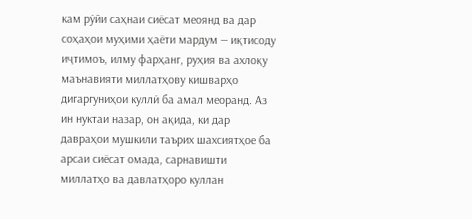кам рӯйи саҳнаи сиёсат меоянд ва дар соҳаҳои муҳими ҳаёти мардум — иқтисоду иҷтимоъ, илму фарҳанг, руҳия ва ахлоқу маънавияти миллатҳову кишварҳо дигаргуниҳои куллӣ ба амал меоранд. Аз ин нуктаи назар, он ақида, ки дар давраҳои мушкили таърих шахсиятҳое ба арсаи сиёсат омада, сарнавишти миллатҳо ва давлатҳоро куллан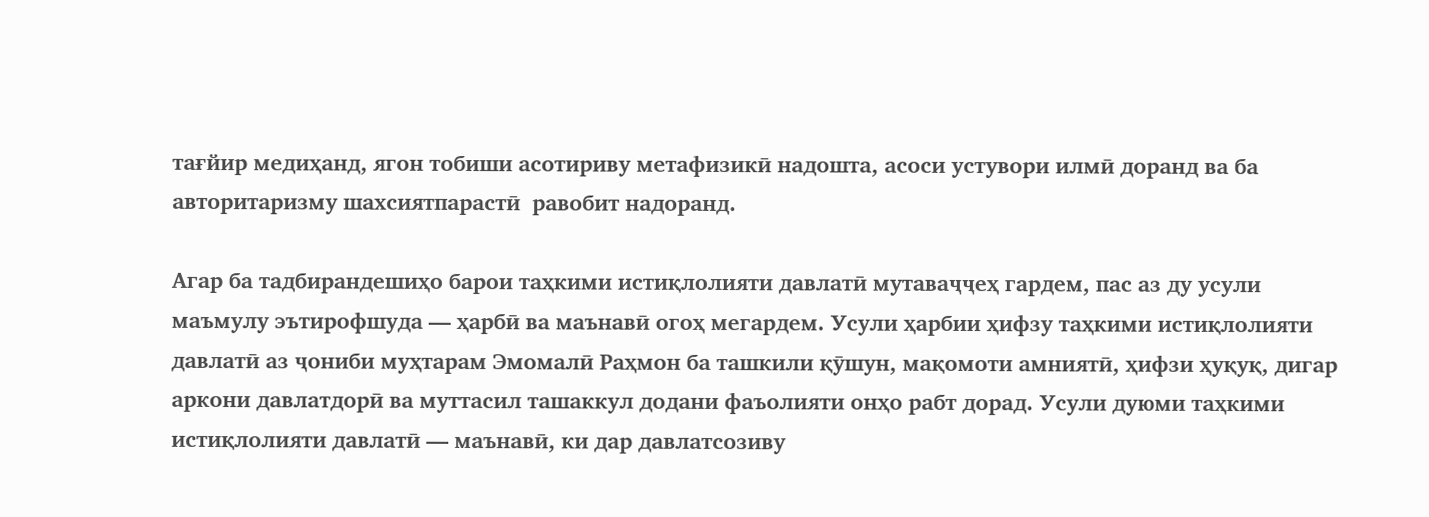тағйир медиҳанд, ягон тобиши асотириву метафизикӣ надошта, асоси устувори илмӣ доранд ва ба авторитаризму шахсиятпарастӣ  равобит надоранд.

Агар ба тадбирандешиҳо барои таҳкими истиқлолияти давлатӣ мутаваҷҷеҳ гардем, пас аз ду усули маъмулу эътирофшуда — ҳарбӣ ва маънавӣ огоҳ мегардем. Усули ҳарбии ҳифзу таҳкими истиқлолияти давлатӣ аз ҷониби муҳтарам Эмомалӣ Раҳмон ба ташкили қӯшун, мақомоти амниятӣ, ҳифзи ҳуқуқ, дигар аркони давлатдорӣ ва муттасил ташаккул додани фаъолияти онҳо рабт дорад. Усули дуюми таҳкими истиқлолияти давлатӣ — маънавӣ, ки дар давлатсозиву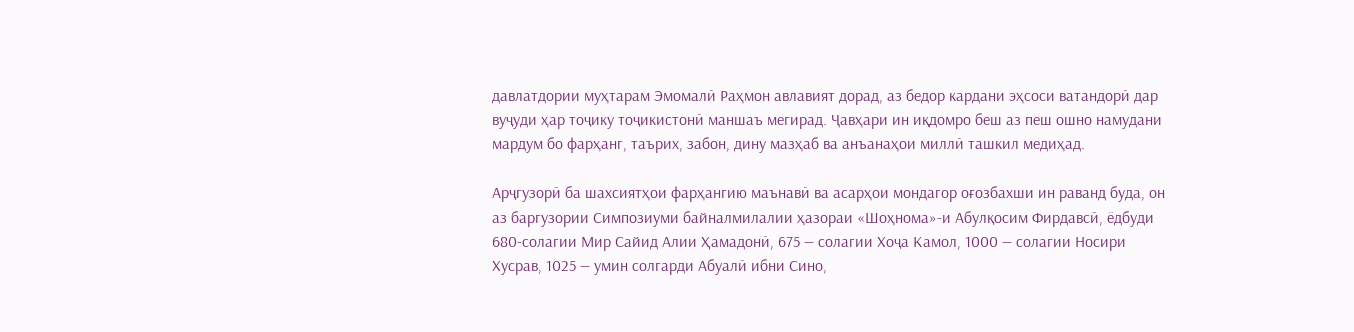давлатдории муҳтарам Эмомалӣ Раҳмон авлавият дорад, аз бедор кардани эҳсоси ватандорӣ дар вуҷуди ҳар тоҷику тоҷикистонӣ маншаъ мегирад. Ҷавҳари ин иқдомро беш аз пеш ошно намудани мардум бо фарҳанг, таърих, забон, дину мазҳаб ва анъанаҳои миллӣ ташкил медиҳад.

Арҷгузорӣ ба шахсиятҳои фарҳангию маънавӣ ва асарҳои мондагор оғозбахши ин раванд буда, он аз баргузории Симпозиуми байналмилалии ҳазораи «Шоҳнома»-и Абулқосим Фирдавсӣ, ёдбуди 680-солагии Мир Сайид Алии Ҳамадонӣ, 675 — солагии Хоҷа Камол, 1000 — солагии Носири Хусрав, 1025 — умин солгарди Абуалӣ ибни Сино,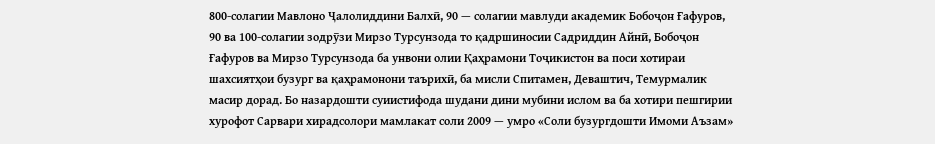800-солагии Мавлоно Ҷалолиддини Балхӣ, 90 — солагии мавлуди академик Бобоҷон Ғафуров, 90 ва 100-солагии зодрӯзи Мирзо Турсунзода то қадршиносии Садриддин Айнӣ, Бобоҷон Ғафуров ва Мирзо Турсунзода ба унвони олии Қаҳрамони Тоҷикистон ва поси хотираи шахсиятҳои бузург ва қаҳрамонони таърихӣ, ба мисли Спитамен, Деваштич, Темурмалик масир дорад. Бо назардошти суиистифода шудани дини мубини ислом ва ба хотири пешгирии хурофот Сарвари хирадсолори мамлакат соли 2009 — умро «Соли бузургдошти Имоми Аъзам»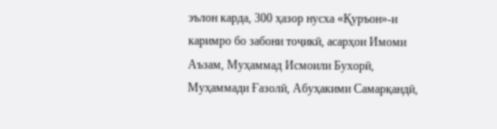эълон карда, 300 ҳазор нусха «Қуръон»-и каримро бо забони тоҷикӣ, асарҳои Имоми Аъзам, Муҳаммад Исмоили Бухорӣ, Муҳаммади Ғазолӣ, Абуҳакими Самарқандӣ,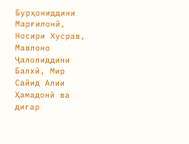Бурҳониддини Марғилонӣ, Носири Хусрав, Мавлоно Ҷалолиддини Балхӣ, Мир Сайид Алии Ҳамадонӣ ва дигар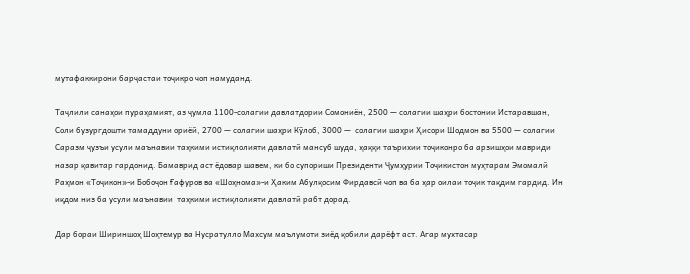мутафаккирони барҷастаи тоҷикро чоп намуданд.

Таҷлили санаҳои пураҳамият, аз ҷумла 1100-солагии давлатдории Сомониён, 2500 — солагии шаҳри бостонии Истаравшан, Соли бузургдошти тамаддуни ориёӣ, 2700 — солагии шаҳри Кӯлоб, 3000 —  солагии шаҳри Ҳисори Шодмон ва 5500 — солагии Саразм ҷузъи усули маънавии таҳкими истиқлолияти давлатӣ мансуб шуда, ҳаққи таърихии тоҷиконро ба арзишҳои мавриди назар қавитар гардонид. Бамаврид аст ёдовар шавем, ки бо супориши Президенти Ҷумҳурии Тоҷикистон муҳтарам Эмомалӣ Раҳмон «Тоҷикон»-и Бобоҷон Ғафуров ва «Шоҳнома»-и Ҳаким Абулқосим Фирдавсӣ чоп ва ба ҳар оилаи тоҷик тақдим гардид. Ин иқдом низ ба усули маънавии  таҳкими истиқлолияти давлатӣ рабт дорад.

Дар бораи Шириншоҳ Шоҳтемур ва Нусратулло Махсум маълумоти зиёд қобили дарёфт аст. Агар мухтасар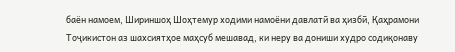баён намоем, Шириншоҳ Шоҳтемур ходими намоёни давлатӣ ва ҳизбӣ, Қаҳрамони Тоҷикистон аз шахсиятҳое маҳсуб мешавад, ки неру ва дониши худро содиқонаву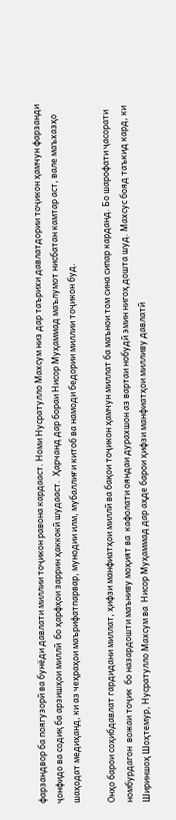фарзандвор ба поягузорӣ ва бунёди давлати миллии тоҷикон равона кардааст. Номи Нусратулло Махсум низ дар таърихи давлатдории тоҷикон ҳамчун фарзанди ҷонфидо ва содиқ ба арзишҳои миллӣ  бо ҳарфҳои заррин ҳаккокӣ шудааст.  Ҳарчанд дар бораи Нисор Муҳаммад маълумот нисбатан камтар аст, вале маъхазҳо шаҳодат медиҳанд, ки аз чеҳраҳои маърифатпарвар, мунодии илм, мубаллиғи китоб ва намоди бедории миллии тоҷикон буд.

Онҳо барои соҳибдавлат гардидани миллат, ҳифзи манфиатҳои миллӣ ва бақои тоҷикон ҳамчун миллат ба маънои том сина сипар карданд. Бо шарофати ҷасорати номбурдагон  вожаи тоҷик  бо назардошти маъниву моҳият ва  кафолати ояндаи дурахшон аз вартаи нобудӣ эмин нигоҳ дошта шуд. Махсус бояд таъкид кард, ки Шириншоҳ Шоҳтемур, Нусратулло Махсум ва  Нисор Муҳаммад дар аҳде барои ҳифзи манфиатҳои милливу давлатӣ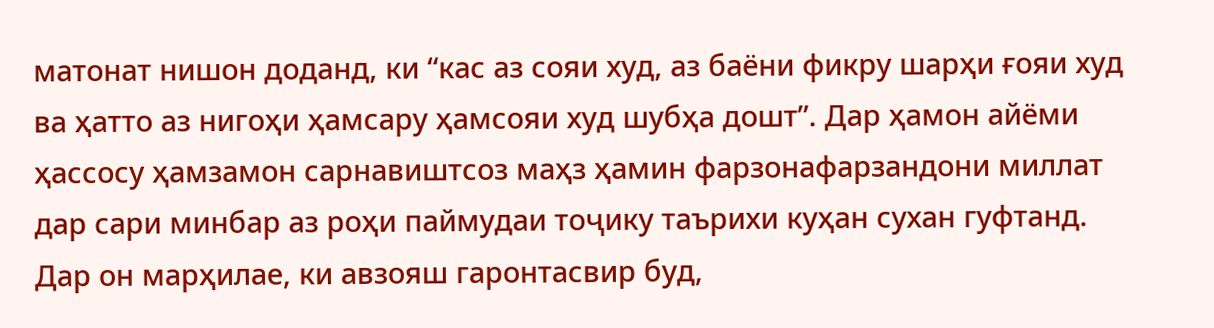матонат нишон доданд, ки “кас аз сояи худ, аз баёни фикру шарҳи ғояи худ  ва ҳатто аз нигоҳи ҳамсару ҳамсояи худ шубҳа дошт”. Дар ҳамон айёми ҳассосу ҳамзамон сарнавиштсоз маҳз ҳамин фарзонафарзандони миллат дар сари минбар аз роҳи паймудаи тоҷику таърихи куҳан сухан гуфтанд. Дар он марҳилае, ки авзояш гаронтасвир буд,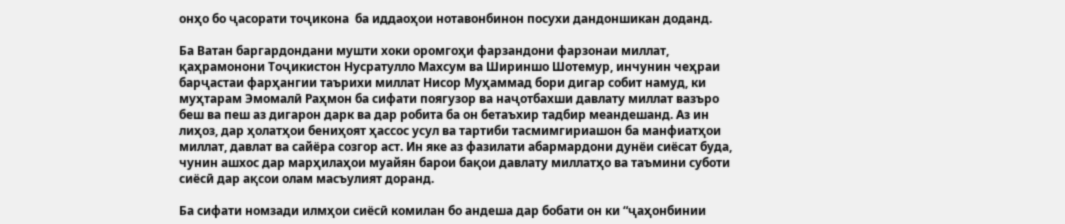онҳо бо ҷасорати тоҷикона  ба иддаоҳои нотавонбинон посухи дандоншикан доданд.

Ба Ватан баргардондани мушти хоки оромгоҳи фарзандони фарзонаи миллат, қаҳрамонони Тоҷикистон Нусратулло Махсум ва Шириншо Шотемур, инчунин чеҳраи барҷастаи фарҳангии таърихи миллат Нисор Муҳаммад бори дигар собит намуд, ки муҳтарам Эмомалӣ Раҳмон ба сифати поягузор ва наҷотбахши давлату миллат вазъро беш ва пеш аз дигарон дарк ва дар робита ба он бетаъхир тадбир меандешанд. Аз ин лиҳоз, дар ҳолатҳои бениҳоят ҳассос усул ва тартиби тасмимгириашон ба манфиатҳои миллат, давлат ва сайёра созгор аст. Ин яке аз фазилати абармардони дунёи сиёсат буда, чунин ашхос дар марҳилаҳои муайян барои бақои давлату миллатҳо ва таъмини суботи сиёсӣ дар ақсои олам масъулият доранд.

Ба сифати номзади илмҳои сиёсӣ комилан бо андеша дар бобати он ки “ҷаҳонбинии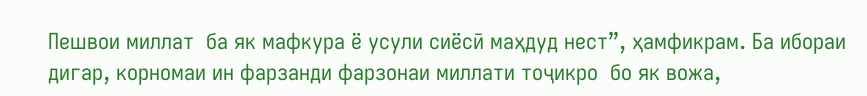Пешвои миллат  ба як мафкура ё усули сиёсӣ маҳдуд нест”, ҳамфикрам. Ба ибораи дигар, корномаи ин фарзанди фарзонаи миллати тоҷикро  бо як вожа,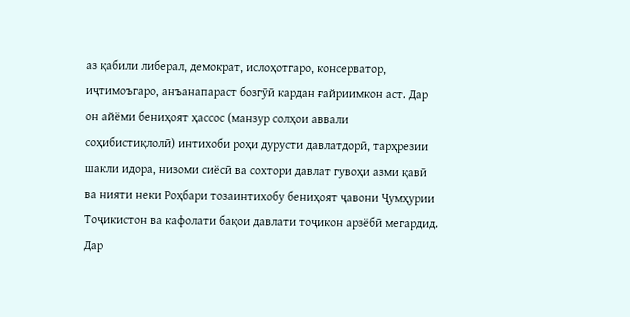аз қабили либерал, демократ, ислоҳотгаро, консерватор, иҷтимоъгаро, анъанапараст бозгӯӣ кардан ғайриимкон аст. Дар он айёми бениҳоят ҳассос (манзур солҳои аввали соҳибистиқлолӣ) интихоби роҳи дурусти давлатдорӣ, тарҳрезии шакли идора, низоми сиёсӣ ва сохтори давлат гувоҳи азми қавӣ ва нияти неки Роҳбари тозаинтихобу бениҳоят ҷавони Ҷумҳурии Тоҷикистон ва кафолати бақои давлати тоҷикон арзёбӣ мегардид. Дар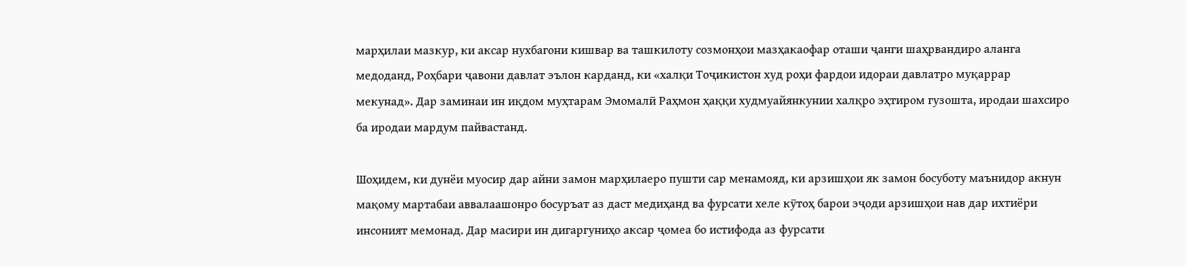марҳилаи мазкур, ки аксар нухбагони кишвар ва ташкилоту созмонҳои мазҳакаофар оташи ҷанги шаҳрвандиро аланга медоданд, Роҳбари ҷавони давлат эълон карданд, ки «халқи Тоҷикистон худ роҳи фардои идораи давлатро муқаррар мекунад». Дар заминаи ин иқдом муҳтарам Эмомалӣ Раҳмон ҳаққи худмуайянкунии халқро эҳтиром гузошта, иродаи шахсиро ба иродаи мардум пайвастанд.

Шоҳидем, ки дунёи муосир дар айни замон марҳилаеро пушти сар менамояд, ки арзишҳои як замон босуботу маънидор акнун мақому мартабаи аввалаашонро босуръат аз даст медиҳанд ва фурсати хеле кӯтоҳ барои эҷоди арзишҳои нав дар ихтиёри инсоният мемонад. Дар масири ин дигаргуниҳо аксар ҷомеа бо истифода аз фурсати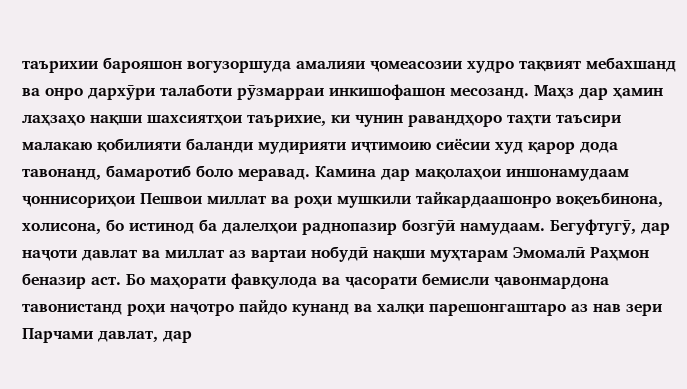таърихии барояшон вогузоршуда амалияи ҷомеасозии худро тақвият мебахшанд ва онро дархӯри талаботи рӯзмарраи инкишофашон месозанд. Маҳз дар ҳамин лаҳзаҳо нақши шахсиятҳои таърихие, ки чунин равандҳоро таҳти таъсири малакаю қобилияти баланди мудирияти иҷтимоию сиёсии худ қарор дода тавонанд, бамаротиб боло меравад. Камина дар мақолаҳои иншонамудаам ҷоннисориҳои Пешвои миллат ва роҳи мушкили тайкардаашонро воқеъбинона, холисона, бо истинод ба далелҳои раднопазир бозгӯӣ намудаам. Бегуфтугӯ, дар наҷоти давлат ва миллат аз вартаи нобудӣ нақши муҳтарам Эмомалӣ Раҳмон беназир аст. Бо маҳорати фавқулода ва ҷасорати бемисли ҷавонмардона тавонистанд роҳи наҷотро пайдо кунанд ва халқи парешонгаштаро аз нав зери Парчами давлат, дар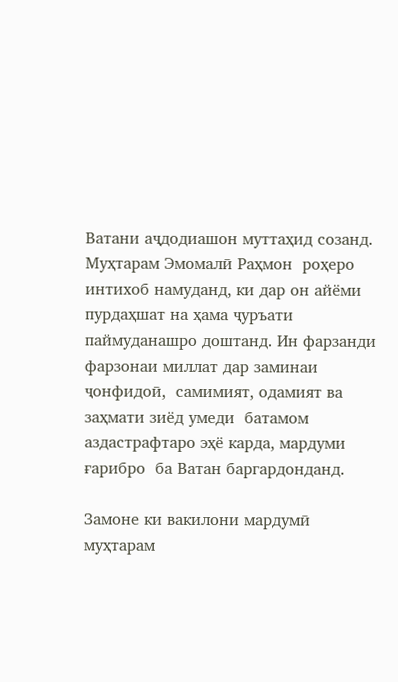Ватани аҷдодиашон муттаҳид созанд. Муҳтарам Эмомалӣ Раҳмон  роҳеро интихоб намуданд, ки дар он айёми пурдаҳшат на ҳама ҷуръати паймуданашро доштанд. Ин фарзанди фарзонаи миллат дар заминаи ҷонфидоӣ,  самимият, одамият ва заҳмати зиёд умеди  батамом аздастрафтаро эҳё карда, мардуми ғарибро  ба Ватан баргардонданд.

Замоне ки вакилони мардумӣ муҳтарам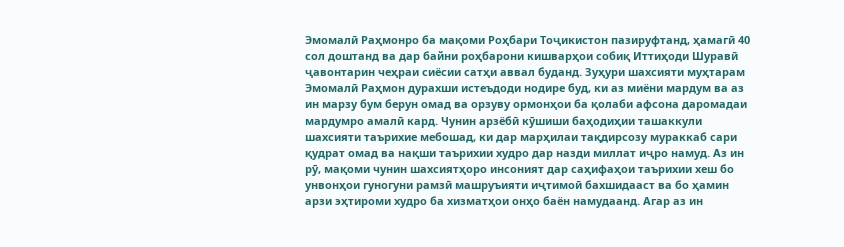Эмомалӣ Раҳмонро ба мақоми Роҳбари Тоҷикистон пазируфтанд, ҳамагӣ 40 сол доштанд ва дар байни роҳбарони кишварҳои собиқ Иттиҳоди Шуравӣ ҷавонтарин чеҳраи сиёсии сатҳи аввал буданд. Зуҳури шахсияти муҳтарам Эмомалӣ Раҳмон дурахши истеъдоди нодире буд, ки аз миёни мардум ва аз ин марзу бум берун омад ва орзуву ормонҳои ба қолаби афсона даромадаи мардумро амалӣ кард. Чунин арзёбӣ кӯшиши баҳодиҳии ташаккули шахсияти таърихие мебошад, ки дар марҳилаи тақдирсозу мураккаб сари қудрат омад ва нақши таърихии худро дар назди миллат иҷро намуд. Аз ин рӯ, мақоми чунин шахсиятҳоро инсоният дар саҳифаҳои таърихии хеш бо унвонҳои гуногуни рамзӣ машруъияти иҷтимоӣ бахшидааст ва бо ҳамин арзи эҳтироми худро ба хизматҳои онҳо баён намудаанд. Агар аз ин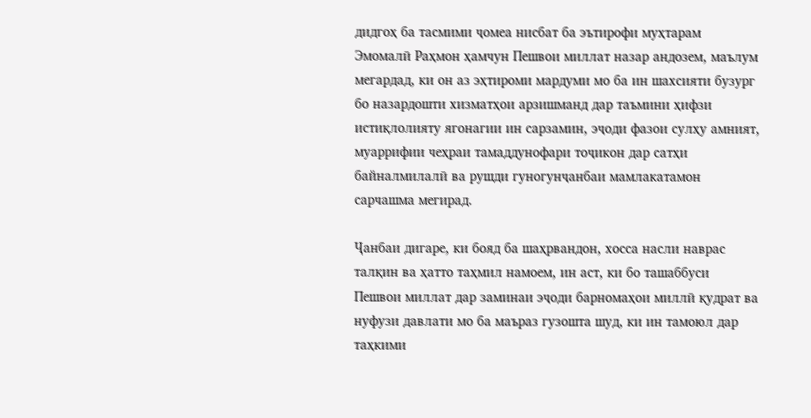дидгоҳ ба тасмими ҷомеа нисбат ба эътирофи муҳтарам Эмомалӣ Раҳмон ҳамчун Пешвои миллат назар андозем, маълум мегардад, ки он аз эҳтироми мардуми мо ба ин шахсияти бузург бо назардошти хизматҳои арзишманд дар таъмини ҳифзи истиқлолияту ягонагии ин сарзамин, эҷоди фазои сулҳу амният, муаррифии чеҳраи тамаддунофари тоҷикон дар сатҳи байналмилалӣ ва рушди гуногунҷанбаи мамлакатамон сарчашма мегирад.

Ҷанбаи дигаре, ки бояд ба шаҳрвандон, хосса насли наврас талқин ва ҳатто таҳмил намоем, ин аст, ки бо ташаббуси Пешвои миллат дар заминаи эҷоди барномаҳои миллӣ қудрат ва нуфузи давлати мо ба маъраз гузошта шуд, ки ин тамоюл дар таҳкими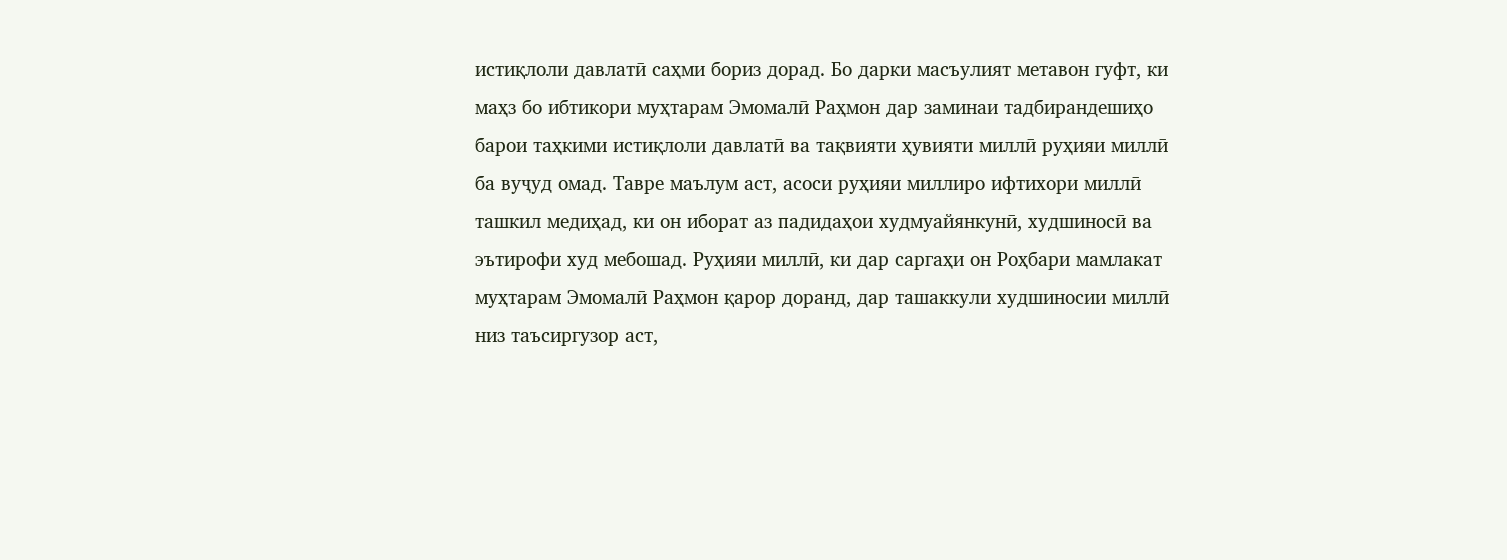истиқлоли давлатӣ саҳми бориз дорад. Бо дарки масъулият метавон гуфт, ки маҳз бо ибтикори муҳтарам Эмомалӣ Раҳмон дар заминаи тадбирандешиҳо барои таҳкими истиқлоли давлатӣ ва тақвияти ҳувияти миллӣ руҳияи миллӣ ба вуҷуд омад. Тавре маълум аст, асоси руҳияи миллиро ифтихори миллӣ ташкил медиҳад, ки он иборат аз падидаҳои худмуайянкунӣ, худшиносӣ ва эътирофи худ мебошад. Руҳияи миллӣ, ки дар саргаҳи он Роҳбари мамлакат муҳтарам Эмомалӣ Раҳмон қарор доранд, дар ташаккули худшиносии миллӣ низ таъсиргузор аст,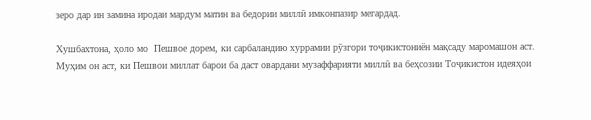зеро дар ин замина иродаи мардум матин ва бедории миллӣ имконпазир мегардад.

Хушбахтона, ҳоло мо  Пешвое дорем, ки сарбаландию хуррамии рӯзгори тоҷикистониён мақсаду маромашон аст. Муҳим он аст, ки Пешвои миллат барои ба даст овардани музаффарияти миллӣ ва беҳсозии Тоҷикистон идеяҳои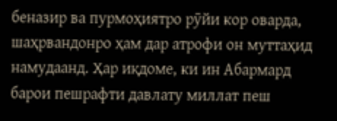беназир ва пурмоҳиятро рӯйи кор оварда, шаҳрвандонро ҳам дар атрофи он муттаҳид намудаанд. Ҳар иқдоме, ки ин Абармард барои пешрафти давлату миллат пеш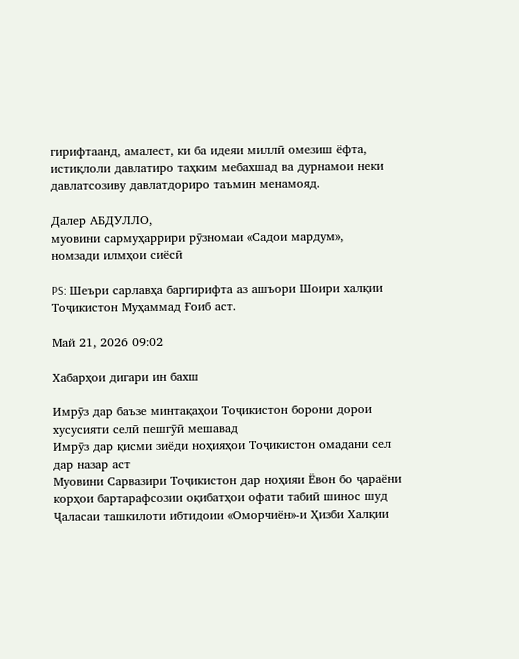гирифтаанд, амалест, ки ба идеяи миллӣ омезиш ёфта, истиқлоли давлатиро таҳким мебахшад ва дурнамои неки давлатсозиву давлатдориро таъмин менамояд.

Далер АБДУЛЛО,
муовини сармуҳаррири рӯзномаи «Садои мардум»,
номзади илмҳои сиёсӣ

PS: Шеъри сарлавҳа баргирифта аз ашъори Шоири халқии Тоҷикистон Муҳаммад Ғоиб аст.

Май 21, 2026 09:02

Хабарҳои дигари ин бахш

Имрӯз дар баъзе минтақаҳои Тоҷикистон борони дорои хусусияти селӣ пешгӯӣ мешавад
Имрӯз дар қисми зиёди ноҳияҳои Тоҷикистон омадани сел дар назар аст
Муовини Сарвазири Тоҷикистон дар ноҳияи Ёвон бо ҷараёни корҳои бартарафсозии оқибатҳои офати табиӣ шинос шуд
Ҷаласаи ташкилоти ибтидоии «Оморчиён»-и Ҳизби Халқии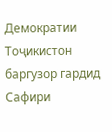Демократии Тоҷикистон баргузор гардид
Сафири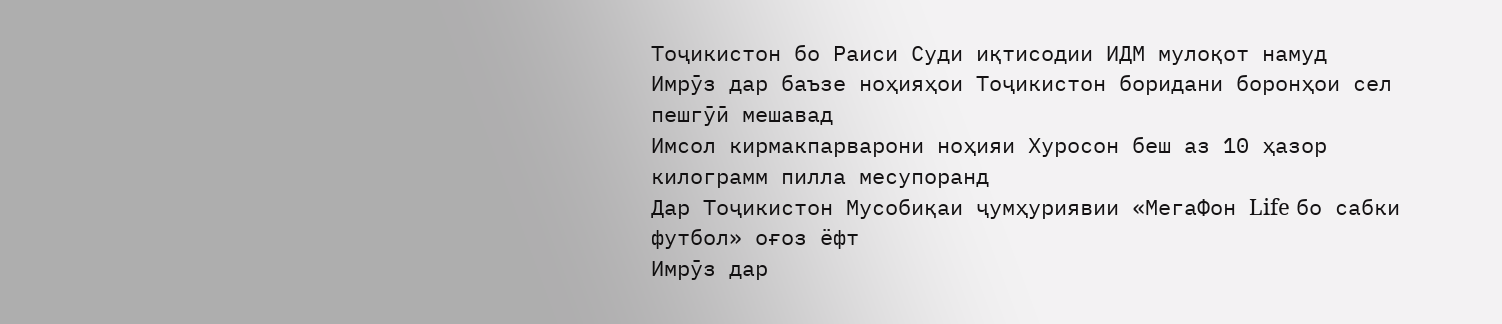Тоҷикистон бо Раиси Суди иқтисодии ИДМ мулоқот намуд
Имрӯз дар баъзе ноҳияҳои Тоҷикистон боридани боронҳои сел пешгӯӣ мешавад
Имсол кирмакпарварони ноҳияи Хуросон беш аз 10 ҳазор килограмм пилла месупоранд
Дар Тоҷикистон Мусобиқаи ҷумҳуриявии «МегаФон Life бо сабки футбол» оғоз ёфт
Имрӯз дар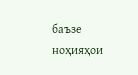баъзе ноҳияҳои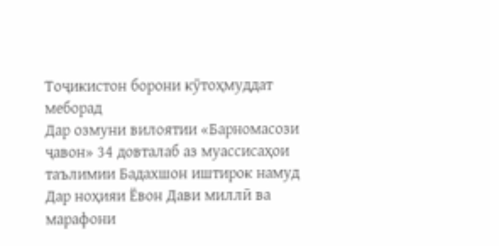Тоҷикистон борони кӯтоҳмуддат меборад
Дар озмуни вилоятии «Барномасози ҷавон» 34 довталаб аз муассисаҳои таълимии Бадахшон иштирок намуд
Дар ноҳияи Ёвон Дави миллӣ ва марафони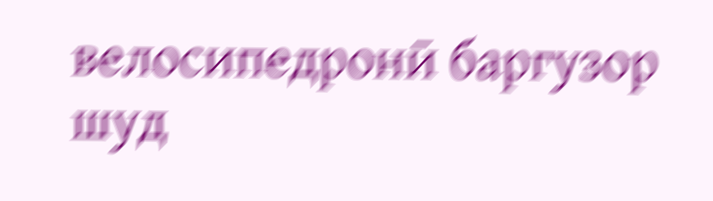велосипедронӣ баргузор шуд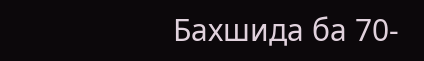Бахшида ба 70-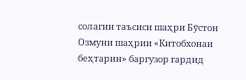солагии таъсиси шаҳри Бӯстон Озмуни шаҳрии «Китобхонаи беҳтарин» баргузор гардид